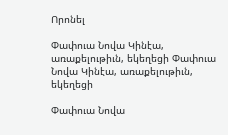Որոնել

Փափուա Նովա Կինէա, առաքելութիւն, եկեղեցի Փափուա Նովա Կինէա, առաքելութիւն, եկեղեցի

Փափուա Նովա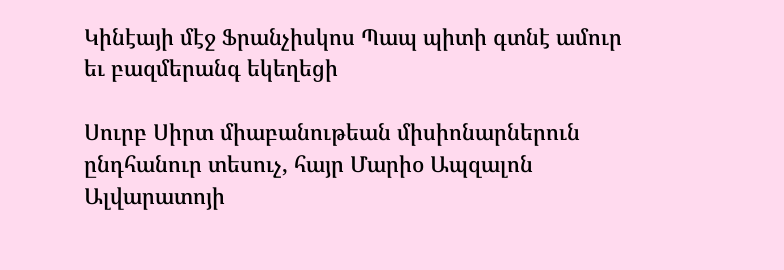Կինէայի մէջ Ֆրանչիսկոս Պապ պիտի գտնէ ամուր եւ բազմերանգ եկեղեցի

Սուրբ Սիրտ միաբանութեան միսիոնարներուն ընդհանուր տեսուչ, հայր Մարիօ Ապզալոն Ալվարատոյի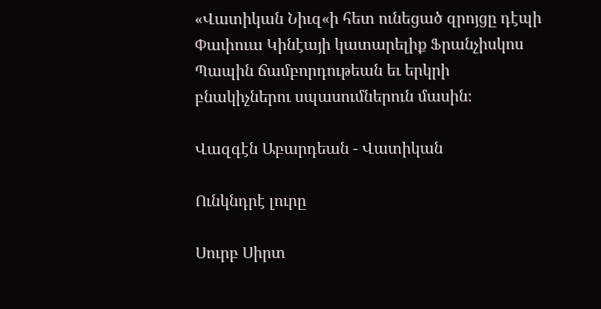«Վատիկան Նիւզ«ի հետ ունեցած զրոյցը դէպի Փափուա Կինէայի կատարելիք Ֆրանչիսկոս Պապին ճամբորդութեան եւ երկրի բնակիչներու սպասումներուն մասին։

Վազգէն Աբարդեան - Վատիկան

Ունկնդրէ լուրը

Սուրբ Սիրտ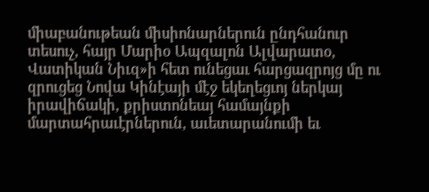միաբանութեան միսիոնարներուն ընդհանուր տեսուչ, հայր Մարիօ Ապզալոն Ալվարատօ, Վատիկան Նիւզ»ի հետ ունեցաւ հարցազրոյց մը ու զրուցեց Նովա Կինէայի մէջ եկեղեցւոյ ներկայ իրավիճակի, քրիստոնեայ համայնքի մարտահրաւէրներուն, աւետարանումի եւ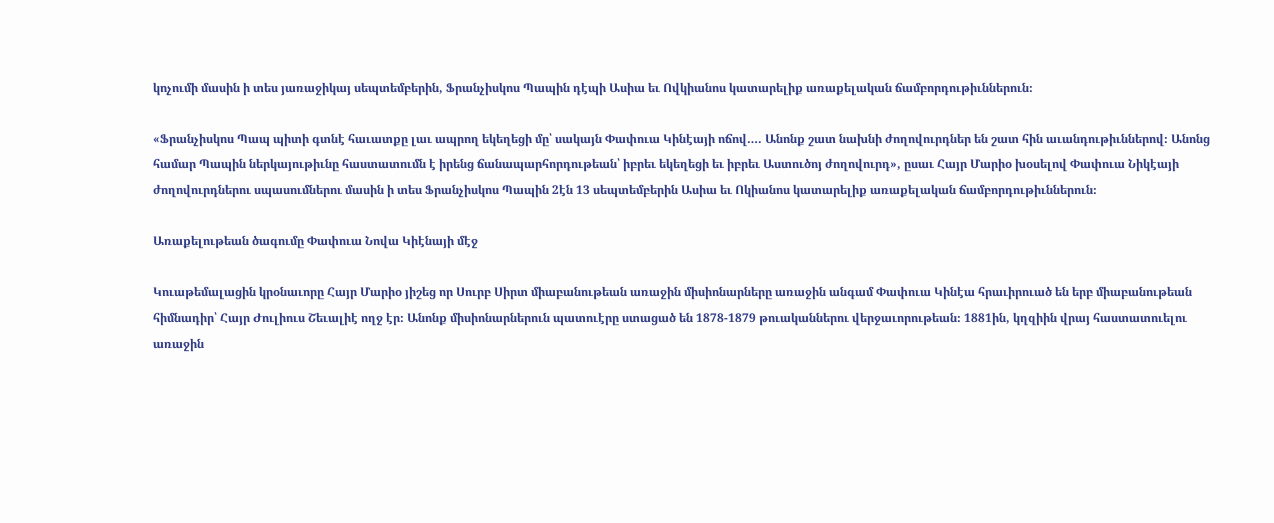կոչումի մասին ի տես յառաջիկայ սեպտեմբերին, Ֆրանչիսկոս Պապին դէպի Ասիա եւ Ովկիանոս կատարելիք առաքելական ճամբորդութիւններուն։

«Ֆրանչիսկոս Պապ պիտի գտնէ հաւատքը լաւ ապրող եկեղեցի մը՝ սակայն Փափուա Կինէայի ոճով…. Անոնք շատ նախնի ժողովուրդներ են շատ հին աւանդութիւններով։ Անոնց համար Պապին ներկայութիւնը հաստատումն է իրենց ճանապարհորդութեան՝ իբրեւ եկեղեցի եւ իբրեւ Աստուծոյ ժողովուրդ», ըսաւ Հայր Մարիօ խօսելով Փափուա Նիկէայի ժողովուրդներու սպասումներու մասին ի տես Ֆրանչիսկոս Պապին 2էն 13 սեպտեմբերին Ասիա եւ Ոկիանոս կատարելիք առաքելական ճամբորդութիւններուն։

Առաքելութեան ծագումը Փափուա Նովա Կիէնայի մէջ

Կուաթեմալացին կրօնաւորը Հայր Մարիօ յիշեց որ Սուրբ Սիրտ միաբանութեան առաջին միսիոնարները առաջին անգամ Փափուա Կինէա հրաւիրուած են երբ միաբանութեան հիմնադիր՝ Հայր Ժուլիուս Շեւալիէ ողջ էր։ Անոնք միսիոնարներուն պատուէրը ստացած են 1878-1879 թուականներու վերջաւորութեան։ 1881ին, կղզիին վրայ հաստատուելու առաջին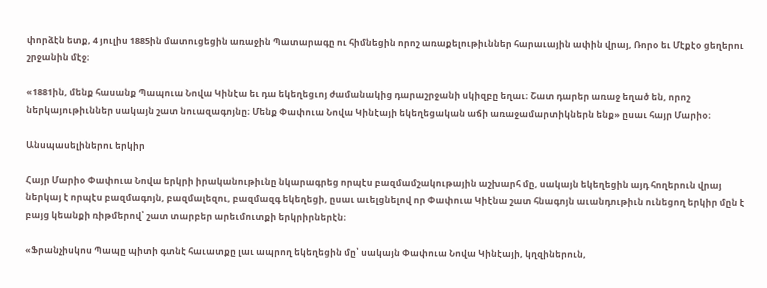փորձէն ետք, 4 յուլիս 1885ին մատուցեցին առաջին Պատարագը ու հիմնեցին որոշ առաքելութիւններ հարաւային ափին վրայ, Ռորօ եւ Մէքէօ ցեղերու շրջանին մէջ։

«1881ին, մենք հասանք Պապուա Նովա Կինէա եւ դա եկեղեցւոյ ժամանակից դարաշրջանի սկիզբը եղաւ։ Շատ դարեր առաջ եղած են, որոշ ներկայութիւններ սակայն շատ նուազագոյնը։ Մենք Փափուա Նովա Կինէայի եկեղեցական աճի առաջամարտիկներն ենք» ըսաւ հայր Մարիօ։

Անսպասելիներու երկիր

Հայր Մարիօ Փափուա Նովա երկրի իրականութիւնը նկարագրեց որպէս բազմամշակութային աշխարհ մը, սակայն եկեղեցին այդ հողերուն վրայ ներկայ է որպէս բազմագոյն, բազմալեզու, բազմազգ եկեղեցի, ըսաւ աւելցնելով որ Փափուա Կիէնա շատ հնագոյն աւանդութիւն ունեցող երկիր մըն է բայց կեանքի ռիթմերով՝ շատ տարբեր արեւմուտքի երկրիրներէն։

«Ֆրանչիսկոս Պապը պիտի գտնէ հաւատքը լաւ ապրող եկեղեցին մը՝ սակայն Փափուա Նովա Կինէայի, կղզիներուն,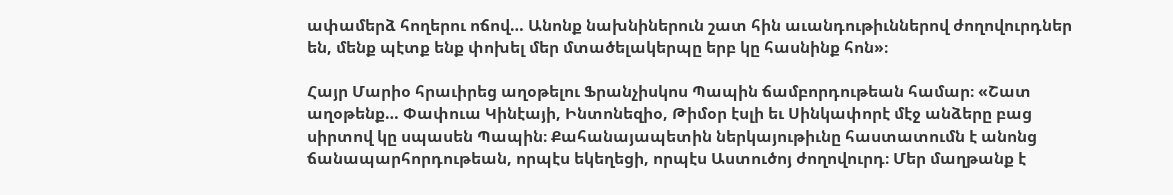ափամերձ հողերու ոճով… Անոնք նախնիներուն շատ հին աւանդութիւններով ժողովուրդներ են, մենք պէտք ենք փոխել մեր մտածելակերպը երբ կը հասնինք հոն»։

Հայր Մարիօ հրաւիրեց աղօթելու Ֆրանչիսկոս Պապին ճամբորդութեան համար։ «Շատ աղօթենք… Փափուա Կինէայի, Ինտոնեզիօ, Թիմօր էսլի եւ Սինկափորէ մէջ անձերը բաց սիրտով կը սպասեն Պապին։ Քահանայապետին ներկայութիւնը հաստատումն է անոնց ճանապարհորդութեան, որպէս եկեղեցի, որպէս Աստուծոյ ժողովուրդ։ Մեր մաղթանք է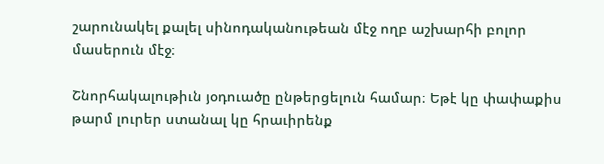շարունակել քալել սինոդականութեան մէջ ողբ աշխարհի բոլոր մասերուն մէջ։

Շնորհակալութիւն յօդուածը ընթերցելուն համար։ Եթէ կը փափաքիս թարմ լուրեր ստանալ կը հրաւիրենք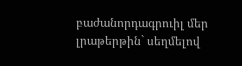բաժանորդագրուիլ մեր լրաթերթին` սեղմելով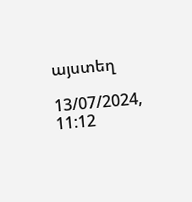այստեղ

13/07/2024, 11:12